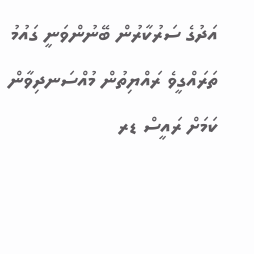އަދުގެ ސަރުކާރުން ބޭނުންވަނީ ގައުމު ތަރައްގީވެ ރައްޔިތުން މުއްސަނދިވާން ކަމަށް ރައީސް ޑރ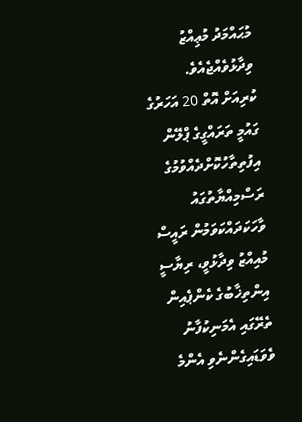މުޙައްމަދު މުޢިއްޒު ވިދާޅުވެއްޖެއެވެ.
ކުރިއަށް އޮތް 20 އަހަރުގެ ގައުމީ ތަރައްގީގެ ޕްލޭން އިފުތިތާހުކޮށްދެއްވުމުގެ ރަސްމިއްޔާތުގައު ވާހަކަދައްކަވަމުން ރައީސް މުއިއްޒު ވިދާޅުވީ، ރިޔާސީ އިންތިޚާބުގެ ކެންޕެއިން ތެރޭގައި އެމަނިކުފާނު ވެވަޑައިގެންނެވި އެންމެ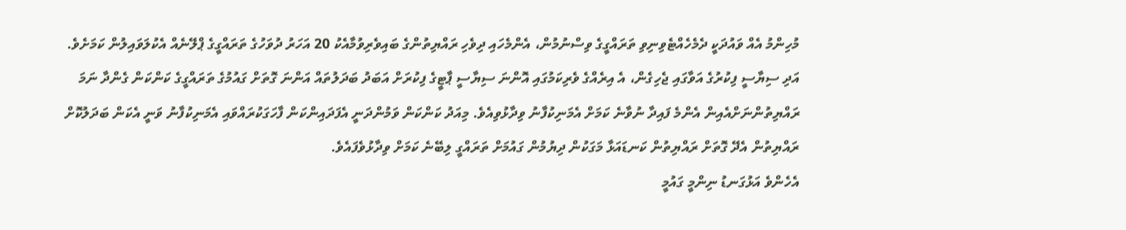މުހިންމު އެއް ވައުދަކީ ދެމެހެއްޓެވިނިވި ތަރައްގީގެ ވިސްނުމުން، އެންމެހައި ދިވެހި ރައްޔިތުންގެ ބައިވެރިވުމާއެކު 20 އަހަރު ދުވަހުގެ ތަރައްގީގެ ޕްލޭނެއް އެކުލަވައިލުން ކަމަށެވެ.
އަދި ސިޔާސީ ފިކުރުގެ އަވާގައި ޖެހިގެން، އެ އިރެއްގެ ވެރިކަމުގައި އޮންނަ ސިޔާސީ ޕާޓީގެ ފިކުރަށް އަބަދު ބަދަލުތައް އަންނަ ގޮތަށް ގައުމުގެ ތަރައްގީގެ ކަންކަން ގެންދާ ނަމަ ރައްޔިތުންނަށްއެއިން އެންމެ ފައިދާ ނުވާނެ ކަމަށް އެމަނިކުފާނު ވިދާޅުވިއެވެ. މިއަދު ކަންކަން ވަމުންދަނީ އެފަދައިންކަން ފާހަގަކުރައްވައި އެމަނިކުފާނު ވަނީ އެކަން ބަދަލުކޮށް ރައްޔިތުން އެދޭ ގޮތަށް ރައްޔިތުން ކަނޑައަޅާ މަގަކުން ދިޔުމުން ގައުމަށް ތަރައްގީ ލިބޭނެ ކަމަށް ވިދާޅުވެފައެވެ.
އެހެންވެ އަޅުގަނޑު ނިންމީ ގައުމީ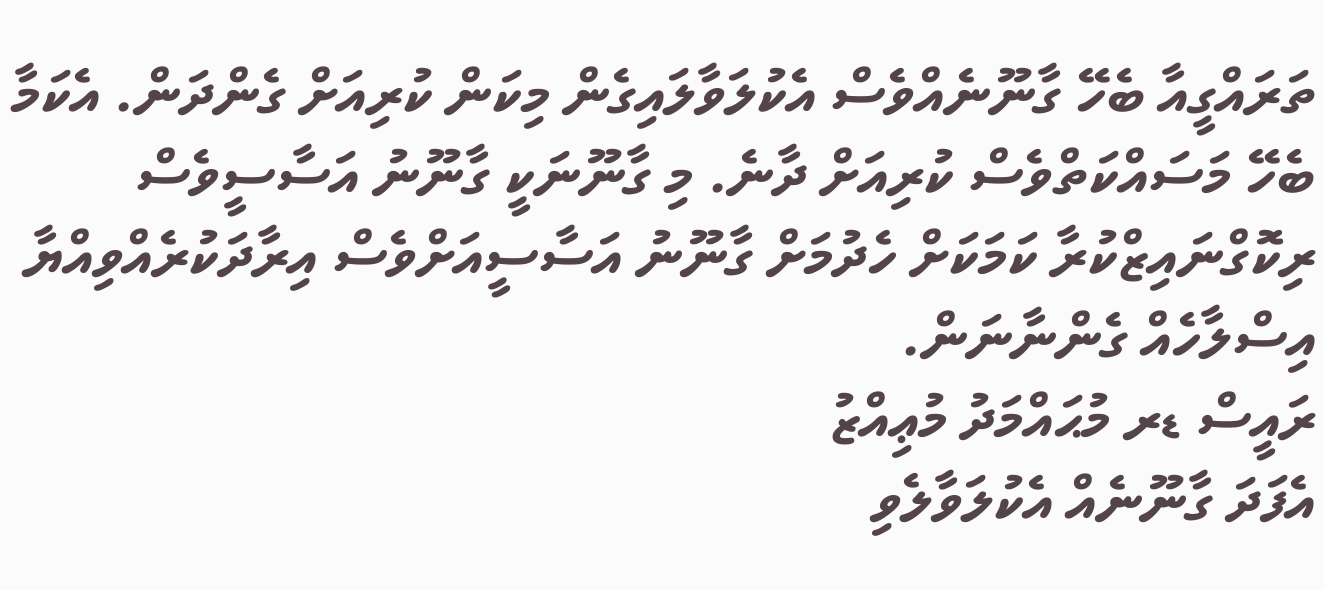ތަރައްގީއާ ބެހޭ ގާނޫނެއްވެސް އެކުލަވާލައިގެން މިކަން ކުރިއަށް ގެންދަން. އެކަމާ ބެހޭ މަސައްކަތްވެސް ކުރިއަށް ދާނެ. މި ގާނޫނަކީ ގާނޫނު އަސާސީވެސް ރިކޮގްނައިޒްކުރާ ކަމަކަށް ހެދުމަށް ގާނޫނު އަސާސީއަށްވެސް އިރާދަކުރެއްވިއްޔާ އިސްލާހެއް ގެންނާނަން.
ރައީސް ޑރ މުޙައްމަދު މުޢިއްޒު
އެފަދަ ގާނޫނެއް އެކުލަވާލެވި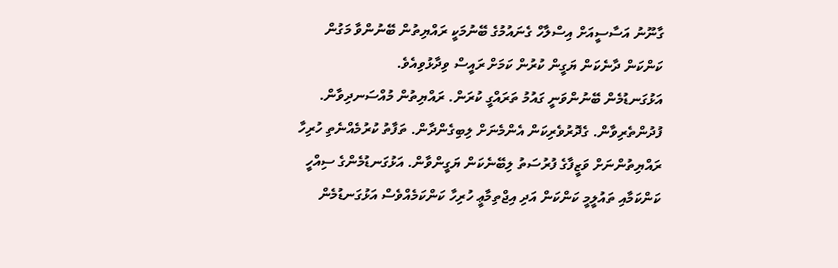ގާނޫނު އަސާސީއަށް އިސްލާހް ގެނައުމުގެ ބޭނުމަކީ ރައްޔިތުން ބޭނުންވާ މަގުން ކަންކަން ދާނެކަން ޔަގީން ކުރުން ކަމަށް ރައީސް ވިދާޅުވިއެވެ.
އަޅުގަނޑުމެން ބޭނުންވަނީ ގައުމު ތަރައްގީ ކުރަން. ރައްޔިތުން މުއްސަނދިވާން. ފުދުންތެރިވާން. ގެދޮރުވެރިކަން އެންމެނަށް ލިބިގެންދާން. ތަފާތު ކުރުމެއްނެތި ހުރިހާ ރައްޔިތުންނަށް ވަޒީފާގެ ފުރުސަތު ލިބޭނެކަން ޔަގީންވާން. އަޅުގަނޑުމެންގެ ސިއްހީ ކަންކަމާއި ތައުލީމީ ކަންކަން އަދި އިޖްތިމާޢީ ހުރިހާ ކަންކަމެއްވެސް އަޅުގަނޑުމެން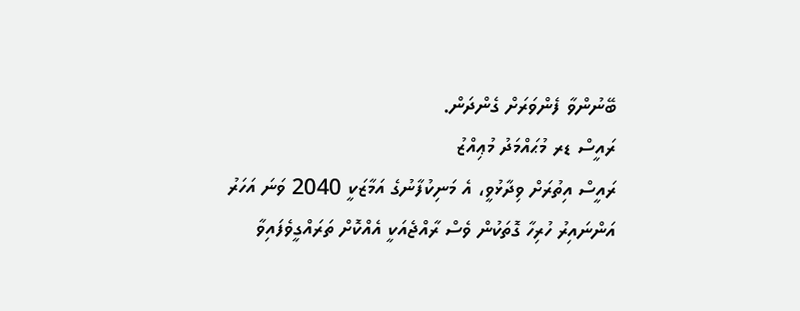ބޭނުންވާ ފެންވަރަށް ގެންދަން.
ރައީސް ޑރ މުޙައްމަދު މުޢިއްޒު
ރައީސް އިތުރަށް ވިދާޅުވީ، އެ މަނިކުފާނުގެ އަމާޒަކީ 2040 ވަނަ އަހަރު އަންނައިރު ހުރިހާ ގޮތަކުން ވެސް ރާއްޖެއަކީ އެއްކޮށް ތަރައްގީވެފައިވާ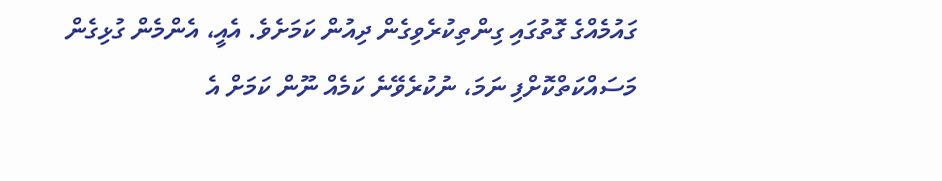ގައުމެއްގެ ގޮތުގައި ގިންތިކުރެވިގެން ދިއުން ކަމަށެވެ. އެއީ، އެންމެން ގުޅިގެން މަސައްކަތްކޮށްފި ނަމަ، ނުކުރެވޭނެ ކަމެއް ނޫން ކަމަށް އެ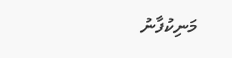މަނިކުފާނު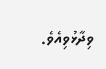ވިދާޅުވިއެވެ.